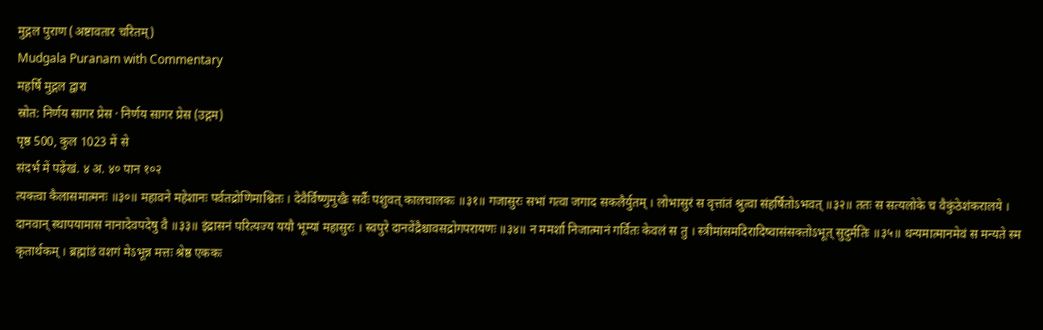मुद्गल पुराण (अष्टावतार चरितम्)
Mudgala Puranam with Commentary
महर्षि मुद्गल द्वारा
स्रोत: निर्णय सागर प्रेस · निर्णय सागर प्रेस (उद्गम)
पृष्ठ 500, कुल 1023 में से
संदर्भ में पढ़ेंखं. ४ अ. ४० पान १०२
त्यक्त्वा कैलासमात्मनः ॥३०॥ महावने महेशानः पर्वतद्रोणिमाश्वितः । देवैर्विष्णुमुखैः सर्वैः पशुवत् कालचालकः ॥३१॥ गजासुरः सभां गत्वा जगाद सकलैर्युतम् । लोभासुरं स वृत्तांतं श्रुत्वा संहर्षितोऽभवत् ॥३२॥ ततः स सत्यलोके च वैकुंठेशंकरालये । दानवान् स्थापयामास नानादेवपदेषु वै ॥३३॥ इंद्रासनं परित्यज्य ययौ भूम्यां महासुरः । स्वपुरे दानवेंद्रैश्चावसद्रोगपरायणः ॥३४॥ न ममर्शा निजात्मानं गर्वितः केवलं स तु । स्त्रीमांसमदिरादिष्वासंसक्तोऽभूत् सुदुर्मतिः ॥३५॥ धन्यमात्मानमेवं स मन्यते स्म कृतार्थकम् । ब्रह्मांडं वशगं मेऽभून्न मत्तः श्रेष्ठ एककः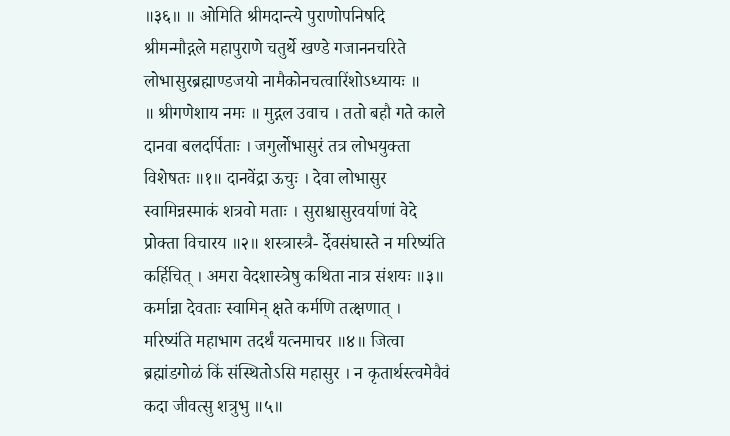॥३६॥ ॥ ओमिति श्रीमदान्त्ये पुराणोपनिषदि श्रीमन्मौद्गले महापुराणे चतुर्थे खण्डे गजाननचरिते लोभासुरब्रह्माण्डजयो नामैकोनचत्वारिंशोऽध्यायः ॥
॥ श्रीगणेशाय नमः ॥ मुद्गल उवाच । ततो बहौ गते काले दानवा बलदर्पिताः । जगुर्लोभासुरं तत्र लोभयुक्ता विशेषतः ॥१॥ दानवेंद्रा ऊचुः । देवा लोभासुर स्वामिन्नस्माकं शत्रवो मताः । सुराश्चासुरवर्याणां वेदे प्रोक्ता विचारय ॥२॥ शस्त्रास्त्रै- र्देवसंघास्ते न मरिष्यंति कर्हिचित् । अमरा वेदशास्त्रेषु कथिता नात्र संशयः ॥३॥ कर्मान्ना देवताः स्वामिन् क्षते कर्मणि तत्क्षणात् । मरिष्यंति महाभाग तदर्थं यत्नमाचर ॥४॥ जित्वा ब्रह्मांडगोळं किं संस्थितोऽसि महासुर । न कृतार्थस्त्वमेवैवं कदा जीवत्सु शत्रुभु ॥५॥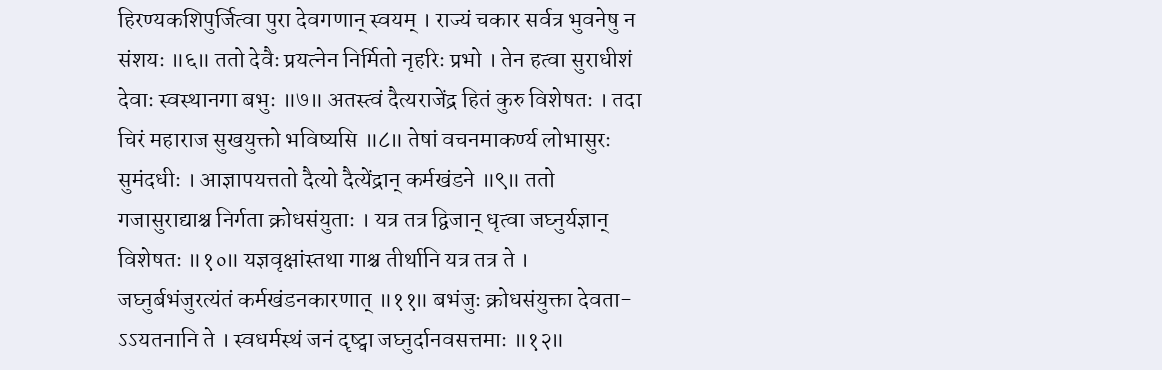हिरण्यकशिपुर्जित्वा पुरा देवगणान् स्वयम् । राज्यं चकार सर्वत्र भुवनेषु न संशयः ॥६॥ ततो देवैः प्रयत्नेन निर्मितो नृहरिः प्रभो । तेन हत्वा सुराधीशं देवाः स्वस्थानगा बभुः ॥७॥ अतस्त्वं दैत्यराजेंद्र हितं कुरु विशेषतः । तदा चिरं महाराज सुखयुक्तो भविष्यसि ॥८॥ तेषां वचनमाकर्ण्य लोभासुरः सुमंदधीः । आज्ञापयत्ततो दैत्यो दैत्येंद्रान् कर्मखंडने ॥९॥ ततो गजासुराद्याश्च निर्गता क्रोधसंयुताः । यत्र तत्र द्विजान् धृत्वा जघ्नुर्यज्ञान् विशेषतः ॥१०॥ यज्ञवृक्षांस्तथा गाश्च तीर्थानि यत्र तत्र ते । जघ्नुर्बभंजुरत्यंतं कर्मखंडनकारणात् ॥११॥ बभंजुः क्रोधसंयुक्ता देवता- ऽऽयतनानि ते । स्वधर्मस्थं जनं दृष्ट्वा जघ्नुर्दानवसत्तमाः ॥१२॥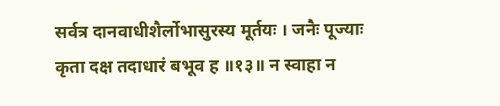सर्वत्र दानवाधीशैर्लोभासुरस्य मूर्तयः । जनैः पूज्याः कृता दक्ष तदाधारं बभूव ह ॥१३॥ न स्वाहा न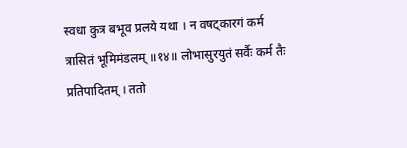स्वधा कुत्र बभूव प्रलये यथा । न वषट्कारगं कर्म त्रासितं भूमिमंडलम् ॥१४॥ लोभासुरयुतं सर्वैः कर्म तैः प्रतिपादितम् । ततो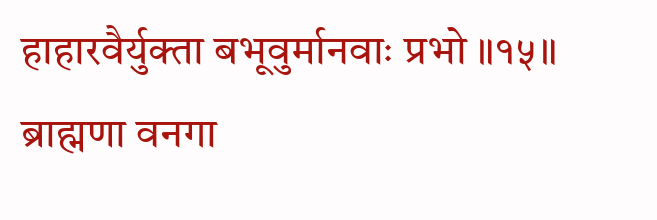हाहारवैर्युक्ता बभूवुर्मानवाः प्रभो ॥१५॥ ब्राह्मणा वनगा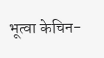भूत्वा केचिन-